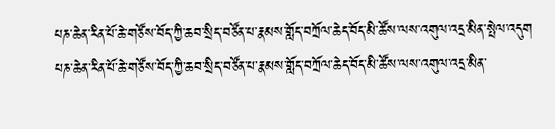པཎ་ཆེན་རིན་པོ་ཆེ་གཙོས་བོད་ཀྱི་ཆབ་སྲིད་བཙོན་པ་རྣམས་གློད་བཀྲོལ་ཆེད་བོད་མི་ཚོས་ལས་འགུལ་འདྲ་མིན་སྤེལ་འདུག
པཎ་ཆེན་རིན་པོ་ཆེ་གཙོས་བོད་ཀྱི་ཆབ་སྲིད་བཙོན་པ་རྣམས་གློད་བཀྲོལ་ཆེད་བོད་མི་ཚོས་ལས་འགུལ་འདྲ་མིན་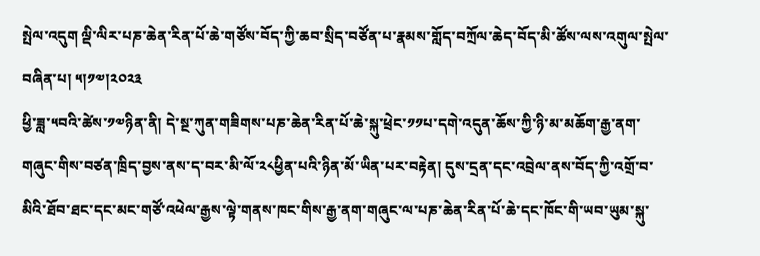སྤེལ་འདུག ལྡི་ལིར་པཎ་ཆེན་རིན་པོ་ཆེ་གཙོས་བོད་ཀྱི་ཆབ་སྲིད་བཙོན་པ་རྣམས་གློད་བཀྲོལ་ཆེད་བོད་མི་ཚོས་ལས་འགུལ་སྤེལ་བཞིན་པ། ༥།༡༧།༢༠༢༣
ཕྱི་ཟླ་༥བའི་ཚེས་༡༧ཉིན་ནི། དེ་སྔ་ཀུན་གཟིགས་པཎ་ཆེན་རིན་པོ་ཆེ་སྐུ་ཕྲེང་༡༡པ་དགེ་འདུན་ཆོས་ཀྱི་ཉི་མ་མཆོག་རྒྱ་ནག་གཞུང་གིས་བཙན་ཁྲིད་བྱས་ནས་ད་བར་མི་ལོ་༢༨ཕྱིན་པའི་ཉིན་མོ་ཡིན་པར་བརྟེན། དུས་དྲན་དང་འབྲེལ་ནས་བོད་ཀྱི་འགྲོ་བ་མིའི་ཐོབ་ཐང་དང་མང་གཙོ་འཕེལ་རྒྱས་ལྟེ་གནས་ཁང་གིས་རྒྱ་ནག་གཞུང་ལ་པཎ་ཆེན་རིན་པོ་ཆེ་དང་ཁོང་གི་ཡབ་ཡུམ་སྐུ་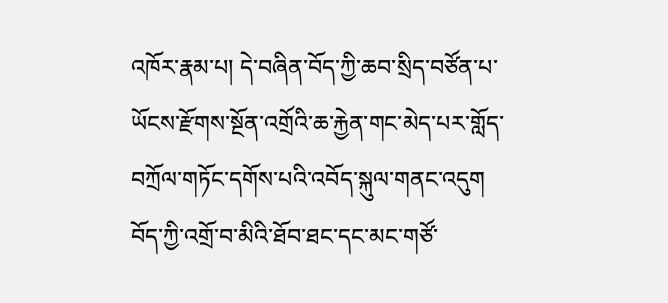འཁོར་རྣམ་པ། དེ་བཞིན་བོད་ཀྱི་ཆབ་སྲིད་བཙོན་པ་ཡོངས་རྫོགས་སྔོན་འགྲོའི་ཆ་རྐྱེན་གང་མེད་པར་གློད་བཀྲོལ་གཏོང་དགོས་པའི་འབོད་སྐུལ་གནང་འདུག
བོད་ཀྱི་འགྲོ་བ་མིའི་ཐོབ་ཐང་དང་མང་གཙོ་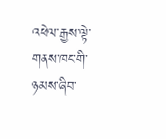འཕེལ་རྒྱས་ལྟེ་གནས་ཁང་གི་ཉམས་ཞིབ་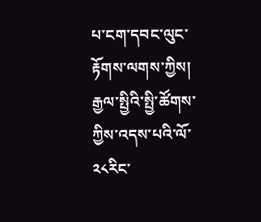པ་ངག་དབང་ལུང་རྟོགས་ལགས་ཀྱིས། རྒྱལ་སྤྱིའི་སྤྱི་ཚོགས་ཀྱིས་འདས་པའི་ལོ་༢༨རིང་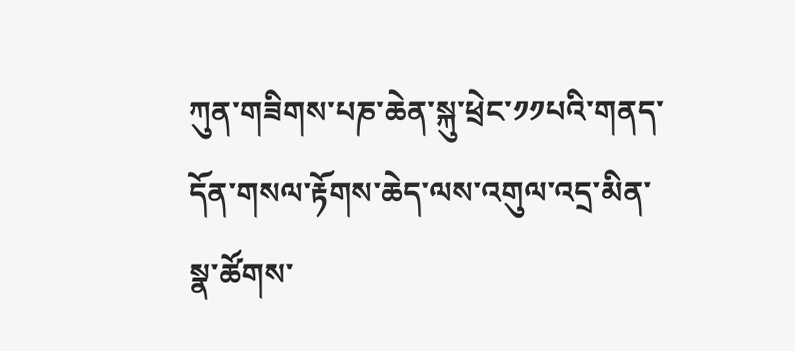ཀུན་གཟིགས་པཎ་ཆེན་སྐུ་ཕྲེང་༡༡པའི་གནད་དོན་གསལ་རྟོགས་ཆེད་ལས་འགུལ་འདྲ་མིན་སྣ་ཚོགས་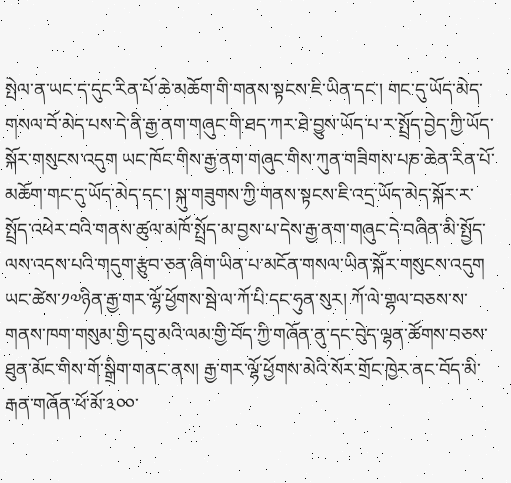སྤེལ་ན་ཡང་ད་དུང་རིན་པོ་ཆེ་མཆོག་གི་གནས་སྟངས་ཇི་ཡིན་དང་། གང་དུ་ཡོད་མེད་གསལ་བོ་མེད་པས་དེ་ནི་རྒྱ་ནག་གཞུང་གི་ཐད་ཀར་ཐེ་བྱུས་ཡོད་པ་ར་སྤྲོད་བྱེད་ཀྱི་ཡོད་སྐོར་གསུངས་འདུག ཡང་ཁོང་གིས་རྒྱ་ནག་གཞུང་གིས་ཀུན་གཟིགས་པཎ་ཆེན་རིན་པོ་མཆོག་གང་དུ་ཡོད་མེད་དང་། སྐུ་གཟུགས་ཀྱི་གནས་སྟངས་ཇི་འདྲ་ཡོད་མེད་སྐོར་ར་སྤྲོད་འཕེར་བའི་གནས་ཚུལ་མཁོ་སྤྲོད་མ་བྱས་པ་དེས་རྒྱ་ནག་གཞུང་དེ་བཞིན་མི་སྤྱོད་ལས་འདས་པའི་གདུག་རྩུབ་ཅན་ཞིག་ཡིན་པ་མངོན་གསལ་ཡིན་སྐོར་གསུངས་འདུག
ཡང་ཚེས་༡༧ཉིན་རྒྱ་གར་ལྷོ་ཕྱོགས་སྦེ་ལ་ཀོ་པི་དང་ཧུན་སུར། ཀོ་ལེ་གྷལ་བཅས་ས་གནས་ཁག་གསུམ་གྱི་དབུ་མའི་ལམ་གྱི་བོད་ཀྱི་གཞོན་ནུ་དང་བེུད་ལྷན་ཚོགས་བཅས་ཐུན་མོང་གིས་གོ་སྒྲིག་གནང་ནས། རྒྱ་གར་ལྷོ་ཕྱོགས་མེའི་སོར་གྲོང་ཁྱེར་ནང་བོད་མི་རྒན་གཞོན་ཕོ་མོ་༣༠༠་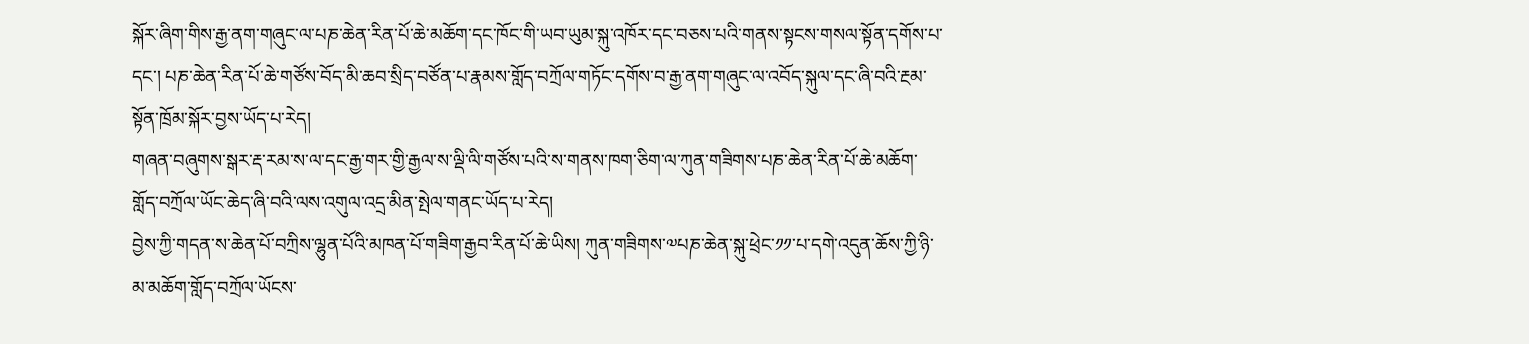སྐོར་ཞིག་གིས་རྒྱ་ནག་གཞུང་ལ་པཎ་ཆེན་རིན་པོ་ཆེ་མཆོག་དང་ཁོང་གི་ཡབ་ཡུམ་སྐུ་འཁོར་དང་བཅས་པའི་གནས་སྟངས་གསལ་སྟོན་དགོས་པ་དང་། པཎ་ཆེན་རིན་པོ་ཆེ་གཙོས་བོད་མི་ཆབ་སྲིད་བཙོན་པ་རྣམས་གློད་བཀྲོལ་གཏོང་དགོས་བ་རྒྱ་ནག་གཞུང་ལ་འབོད་སྐུལ་དང་ཞི་བའི་རྔམ་སྟོན་ཁྲོམ་སྐོར་བྱས་ཡོད་པ་རེད།
གཞན་བཞུགས་སྒར་རྡ་རམ་ས་ལ་དང་རྒྱ་གར་གྱི་རྒྱལ་ས་ལྡི་ལི་གཙོས་པའི་ས་གནས་ཁག་ཅིག་ལ་ཀུན་གཟིགས་པཎ་ཆེན་རིན་པོ་ཆེ་མཆོག་གློད་བཀྲོལ་ཡོང་ཆེད་ཞི་བའི་ལས་འགུལ་འདྲ་མིན་སྤེལ་གནང་ཡོད་པ་རེད།
བྱེས་ཀྱི་གདན་ས་ཆེན་པོ་བཀྲིས་ལྷུན་པོའི་མཁན་པོ་གཟིག་རྒྱབ་རིན་པོ་ཆེ་ཡིས། ཀུན་གཟིགས་༧པཎ་ཆེན་སྐུ་ཕྲེང་༡༡་པ་དགེ་འདུན་ཆོས་ཀྱི་ཉི་མ་མཆོག་གློད་བཀྲོལ་ཡོངས་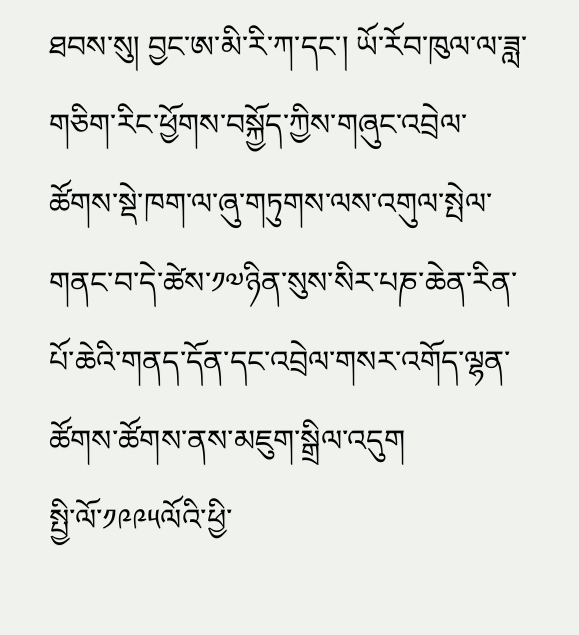ཐབས་སུ། བྱང་ཨ་མི་རི་ཀ་དང་། ཡོ་རོབ་ཁུལ་ལ་ཟླ་གཅིག་རིང་ཕྱོགས་བསྐྱོད་ཀྱིས་གཞུང་འབྲེལ་ཚོགས་སྡེ་ཁག་ལ་ཞུ་གཏུགས་ལས་འགུལ་སྤེལ་གནང་བ་དེ་ཚེས་༡༧ཉིན་སུས་སིར་པཎ་ཆེན་རིན་པོ་ཆེའི་གནད་དོན་དང་འབྲེལ་གསར་འགོད་ལྷན་ཚོགས་ཚོགས་ནས་མཇུག་སྒྲིལ་འདུག
སྤྱི་ལོ་༡༩༩༥ལོའི་ཕྱི་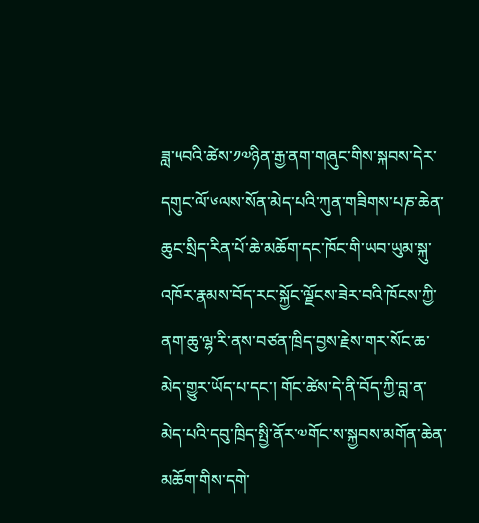ཟླ་༥བའི་ཚེས་༡༧ཉིན་རྒྱ་ནག་གཞུང་གིས་སྐབས་དེར་དགུང་ལོ་༦ལས་སོན་མེད་པའི་ཀུན་གཟིགས་པཎ་ཆེན་ཆུང་སྲིད་རིན་པོ་ཆེ་མཆོག་དང་ཁོང་གི་ཡབ་ཡུམ་སྐུ་འཁོར་རྣམས་བོད་རང་སྐྱོང་ལྗོངས་ཟེར་བའི་ཁོངས་ཀྱི་ནག་ཆུ་ལྷ་རི་ནས་བཙན་ཁྲིད་བྱས་རྗེས་གར་སོང་ཆ་མེད་གྱུར་ཡོད་པ་དང་། གོང་ཚེས་དེ་ནི་བོད་ཀྱི་བླ་ན་མེད་པའི་དབུ་ཁྲིད་སྤྱི་ནོར་༧གོང་ས་སྐྱབས་མགོན་ཆེན་མཆོག་གིས་དགེ་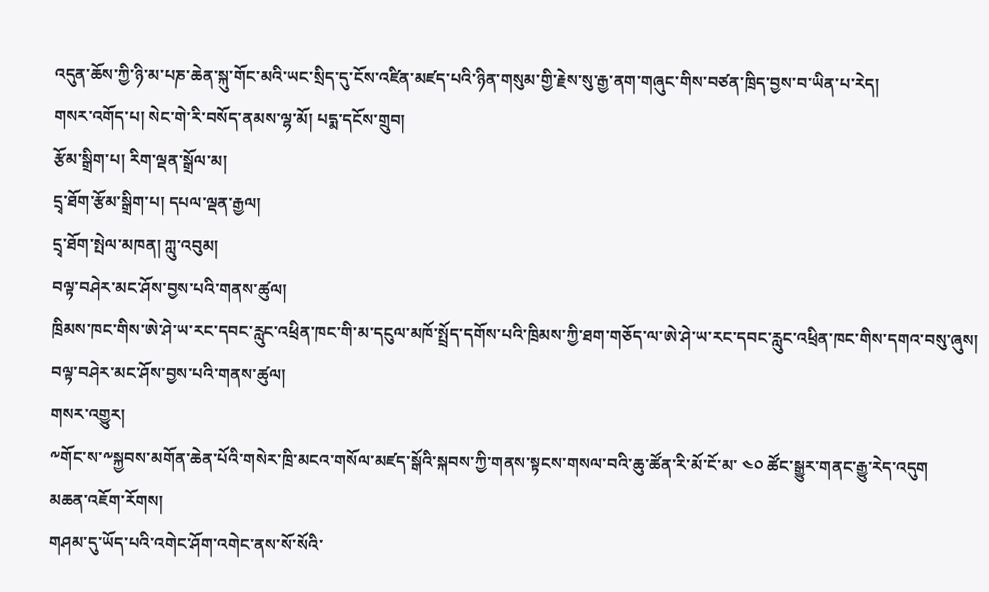འདུན་ཆོས་ཀྱི་ཉི་མ་པཎ་ཆེན་སྐུ་གོང་མའི་ཡང་སྲིད་དུ་ངོས་འཛིན་མཛད་པའི་ཉིན་གསུམ་གྱི་རྗེས་སུ་རྒྱ་ནག་གཞུང་གིས་བཙན་ཁྲིད་བྱས་བ་ཡིན་པ་རེད།
གསར་འགོད་པ། སེང་གེ་རི་བསོད་ནམས་ལྷ་མོ། པདྨ་དངོས་གྲུབ།
རྩོམ་སྒྲིག་པ། རིག་ལྡན་སྒྲོལ་མ།
དྲྭ་ཐོག་རྩོམ་སྒྲིག་པ། དཔལ་ལྡན་རྒྱལ།
དྲྭ་ཐོག་སྤེལ་མཁན། ཀླུ་འབུམ།
བལྟ་བཤེར་མང་ཤོས་བྱས་པའི་གནས་ཚུལ།
ཁྲིམས་ཁང་གིས་ཨེ་ཤེ་ཡ་རང་དབང་རླུང་འཕྲིན་ཁང་གི་མ་དངུལ་མཁོ་སྤྲོད་དགོས་པའི་ཁྲིམས་ཀྱི་ཐག་གཅོད་ལ་ཨེ་ཤེ་ཡ་རང་དབང་རླུང་འཕྲིན་ཁང་གིས་དགའ་བསུ་ཞུས།
བལྟ་བཤེར་མང་ཤོས་བྱས་པའི་གནས་ཚུལ།
གསར་འགྱུར།
༸གོང་ས་༸སྐྱབས་མགོན་ཆེན་པོའི་གསེར་ཁྲི་མངའ་གསོལ་མཛད་སྒོའི་སྐབས་ཀྱི་གནས་སྟངས་གསལ་བའི་ཆུ་ཚོན་རི་མོ་ངོ་མ་ ༤༠ ཚོང་སྒྱུར་གནང་རྒྱུ་རེད་འདུག
མཆན་འཇོག་རོགས།
གཤམ་དུ་ཡོད་པའི་འགེང་ཤོག་འགེང་ནས་སོ་སོའི་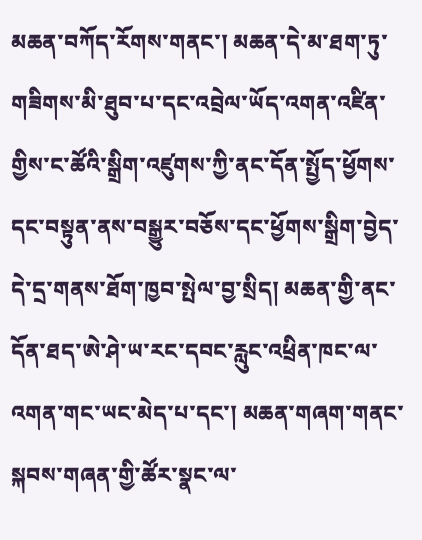མཆན་བཀོད་རོགས་གནང་། མཆན་དེ་མ་ཐག་ཏུ་གཟིགས་མི་ཐུབ་པ་དང་འབྲེལ་ཡོད་འགན་འཛིན་གྱིས་ང་ཚོའི་སྒྲིག་འཛུགས་ཀྱི་ནང་དོན་སྤྱོད་ཕྱོགས་དང་བསྟུན་ནས་བསྒྱུར་བཅོས་དང་ཕྱོགས་སྒྲིག་བྱེད་དེ་དྲ་གནས་ཐོག་ཁྱབ་སྤེལ་བྱ་སྲིད། མཆན་གྱི་ནང་དོན་ཐད་ཨེ་ཤེ་ཡ་རང་དབང་རླུང་འཕྲིན་ཁང་ལ་འགན་གང་ཡང་མེད་པ་དང་། མཆན་གཞག་གནང་སྐབས་གཞན་གྱི་ཚོར་སྣང་ལ་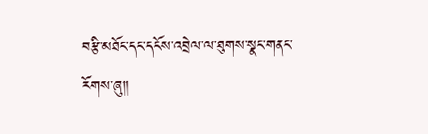བརྩི་མཐོང་དང་དངོས་འབྲེལ་ལ་ཐུགས་སྣང་གནང་རོགས་ཞུ༎